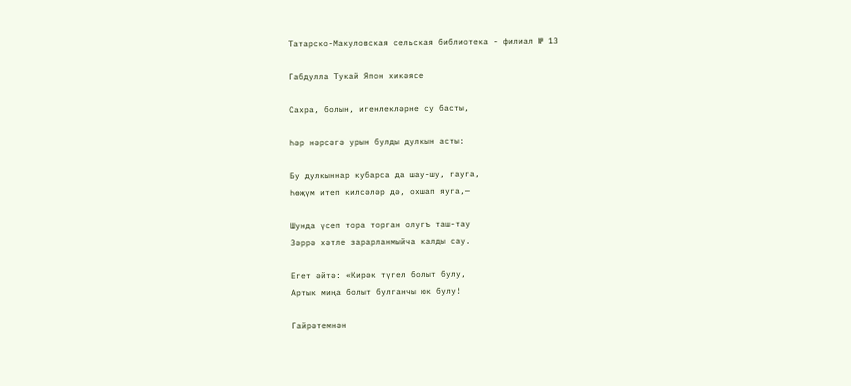Татарско-Макуловская сельская библиотека - филиал № 13

Габдулла Тукай Япон хикәясе

Сахра, болын, игенлекләрне су басты,

Һәр нәрсәгә урын булды дулкын асты:

Бу дулкыннар кубарса да шау-шу, гауга,
Һөҗүм итеп килсәләр дә, охшап яуга,—

Шунда үсеп тора торган олугъ таш-тау
Зәррә хәтле зарарланмыйча калды сау.

Егет әйтә: «Кирәк түгел болыт булу,
Артык миңа болыт булганчы юк булу!

Гайрәтемнән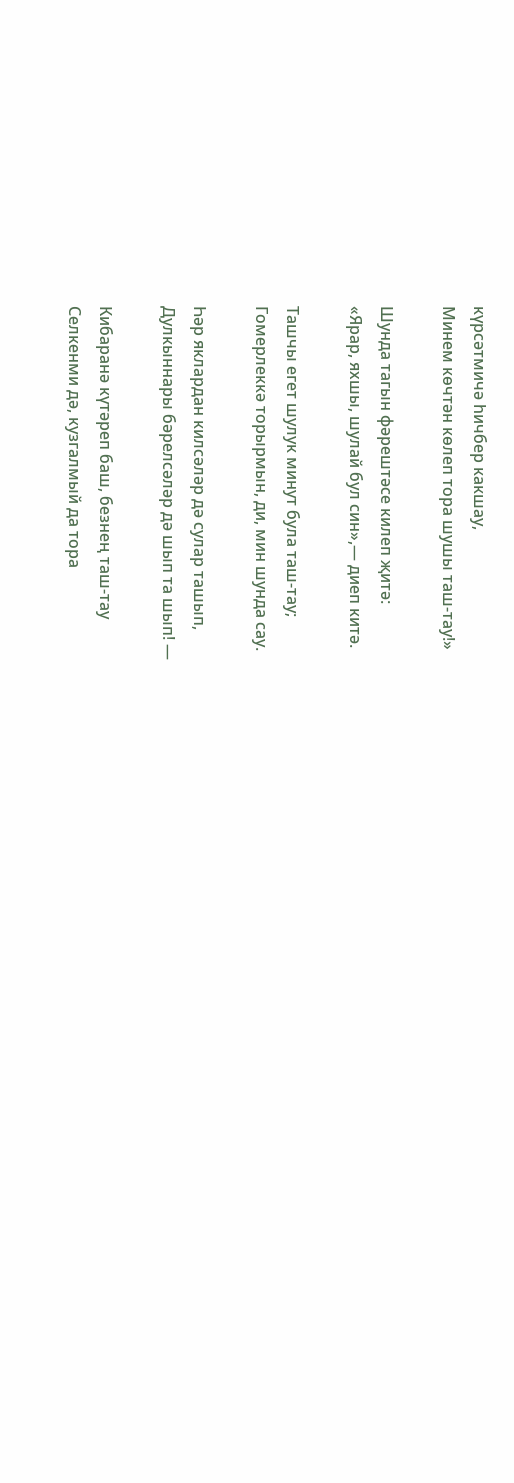күрсәтмичә һичбер какшау,
Минем көчтән көлеп тора шушы таш-тау!»

Шунда тагын фәрештәсе килеп җитә:
«Ярар, яхшы, шулай бул син»,— диеп китә.

Ташчы егет шулук минут була таш-тау;
Гомерлеккә торырмын, ди, мин шунда сау.

Һәр яклардан килсәләр дә сулар ташып,
Дулкыннары бәрелсәләр дә шып та шып! —

Кибаранә күтәреп баш, безнең таш-тау
Селкенми дә, кузгалмый да тора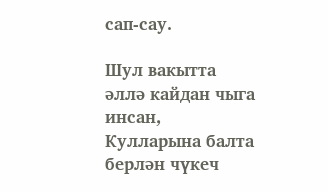сап-сау.

Шул вакытта әллә кайдан чыга инсан,
Кулларына балта берлән чүкеч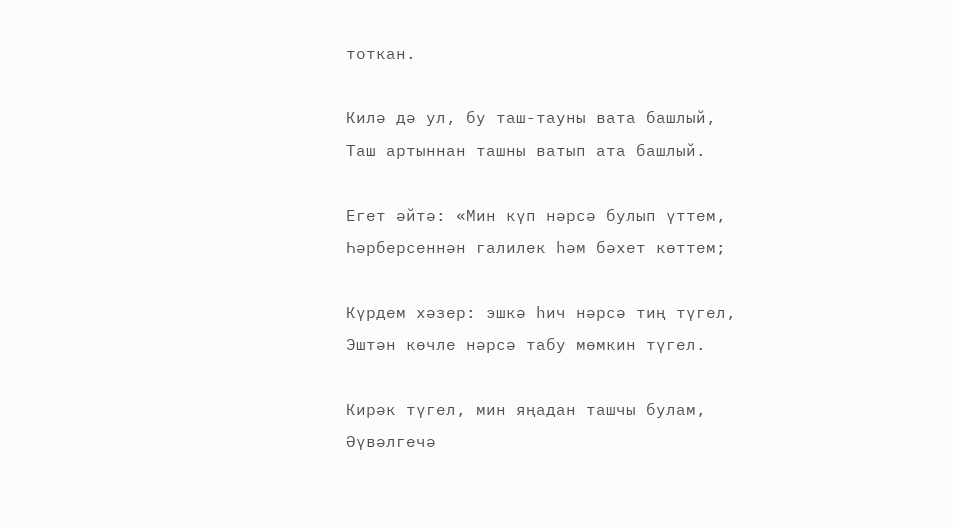тоткан.

Килә дә ул, бу таш-тауны вата башлый,
Таш артыннан ташны ватып ата башлый.

Егет әйтә: «Мин күп нәрсә булып үттем,
Һәрберсеннән галилек һәм бәхет көттем;

Күрдем хәзер: эшкә һич нәрсә тиң түгел,
Эштән көчле нәрсә табу мөмкин түгел.

Кирәк түгел, мин яңадан ташчы булам,
Әүвәлгечә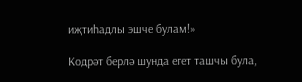иҗтиһадлы эшче булам!»

Кодрәт берлә шунда егет ташчы була,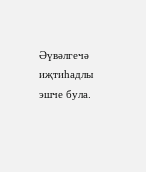Әүвәлгечә иҗтиһадлы эшче була.